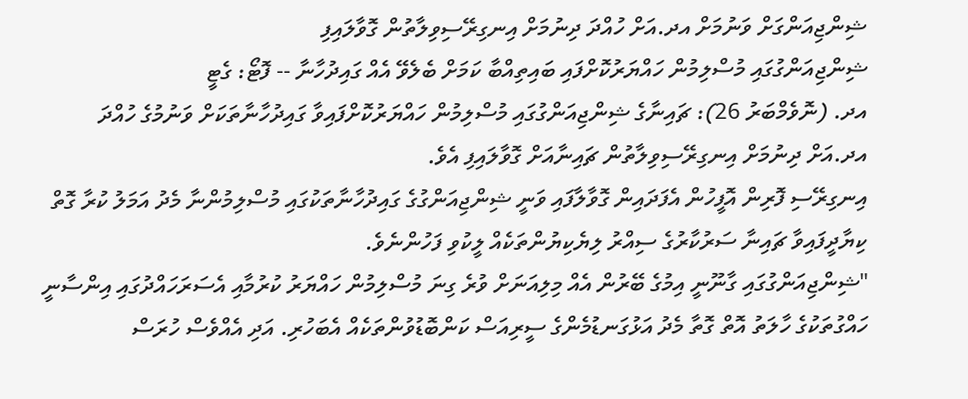ޝިންޖިއަންގަށް ވަނުމަށް އދ.އަށް ހުއްދަ ދިނުމަށް އިނގިރޭސިވިލާތުން ގޮވާލައިފި
ޝިންޖިއަންގުގައި މުސްލިމުން ހައްޔަރުކޮށްފައި ބައިތިއްބާ ކަމަށް ބެލެވޭ އެއް ގައިދުހާނާ -- ފޮޓޯ: ގެޓީ
އދ. (ނޮވެމްބަރު 26): ޗައިނާގެ ޝިންޖިއަންގުގައި މުސްލިމުން ހައްޔަރުކޮށްފައިވާ ގައިދުހާނާތަކަށް ވަނުމުގެ ހުއްދަ އދ.އަށް ދިނުމަށް އިނގިރޭސިވިލާތުން ޗައިނާއަށް ގޮވާލައިފި އެވެ.
އިނގިރޭސި ފޮރިން އޮފީހުން އެފަދައިން ގޮވާލާފައި ވަނީ ޝިންޖިއަންގުގެ ގައިދުހާނާތަކުގައި މުސްލިމުންނާ މެދު އަމަލު ކުރާ ގޮތް ކިޔާދީފައިވާ ޗައިނާ ސަރުކާރުގެ ސިއްރު ލިޔެކިޔުންތަކެއް ލީކުވި ފަހުންނެވެ.
"ޝިންޖިއަންގުގައި ގާނޫނީ އިމުގެ ބޭރުން އެއް މިލިއަނަށް ވުރެ ގިނަ މުސްލިމުން ހައްޔަރު ކުރުމާއި އެސަރަހައްދުގައި އިންސާނީ ހައްގުތަކުގެ ހާލަތު އޮތް ގޮތާ މެދު އަޅުގަނޑުމެންގެ ސީރިއަސް ކަންބޮޑުވުންތަކެއް އެބަހުރި. އަދި އެއްވެސް ހުރަސް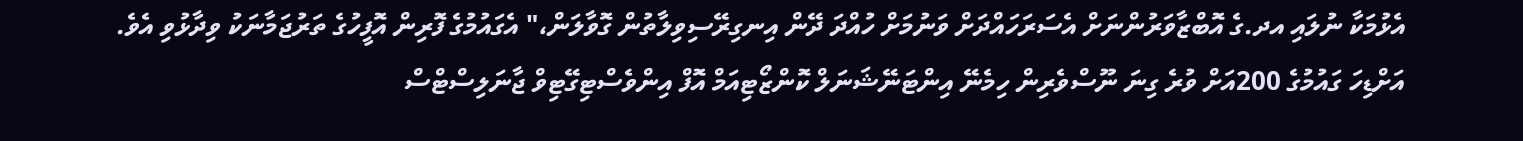އެޅުމަކާ ނުލައި އދ.ގެ އޮބްޒާވަރުންނަށް އެސަރަހައްދަށް ވަނުމަށް ހުއްދަ ދޭން އިނގިރޭސިވިލާތުން ގޮވާލަން،" އެގައުމުގެ ފޮރިން އޮފީހުގެ ތަރުޖަމާނަކު ވިދާޅުވި އެވެ.
އަށްޑިހަ ގައުމުގެ 200އަށް ވުރެ ގިނަ ނޫސްވެރިން ހިމެނޭ އިންޓަނޭޝަނަލް ކޮންޒޯޓިއަމް އޮފް އިންވެސްޓިގޭޓިވް ޖާނަލިސްޓްސް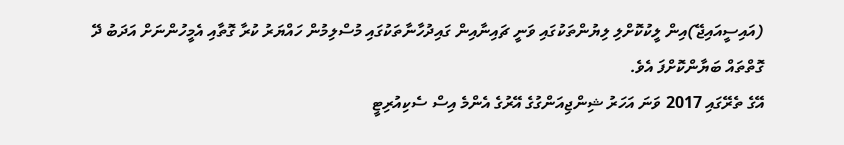(އައިސީއައިޖޭ)އިން ލީކުކޮށްލި ލިޔުންތަކުގައި ވަނީ ޗައިނާއިން ގައިދުހާނާތަކުގައި މުސްލިމުން ހައްޔަރު ކުރާ ގޮތާއި އެމީހުންނަށް އަދަބު ދޭ ގޮތްތައް ބަޔާންކޮށްފަ އެވެ.
އޭގެ ތެރޭގައި 2017 ވަނަ އަހަރު ޝިންޖިއަންގުގެ އޭރުގެ އެންމެ އިސް ސެކިއުރިޓީ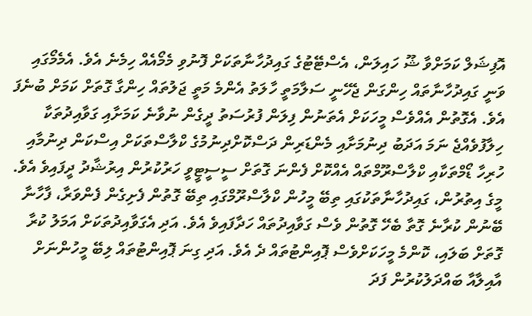އޮފިޝަލް ކަމަށްވާ ޝޫ ހައިލަން، އެސްޓޭޓުގެ ގައިދުހާނާތަކަށް ފޮނުވި މެމޯއެއް ހިމެނެ އެވެ. އެމެމޯގައި ވަނީ ގައިދުހާނާތައް ހިންގަން ޖެހޭނީ ސަލާމަތީ ހާލަތު އެންމެ މަތީ ޖަލުތައް ހިންގާ ގޮތަށް ކަމަށް ބުނެފަ އެވެ. އެގޮތުން އެއްވެސް މީހަކަށް އެތަނުން ފިލަން ފުރުސަތު ދީގެން ނުވާނެ ކަމަށާއި ގަވާއިދުތަކާ ހިލާފުވެއްޖެ ނަމަ އަދަބު ދިނުމަށާއި މެންޑަރިން ދަސްކޮށްދިނުމުގެ ކްލާސްތަކަށް އިސްކަން ދިނުމާއި ހުރިހާ ޑޯމްތަކާއި ކްލާސްރޫމްތައް އެއްކޮށް ފެންނަ ގޮތަށް ސީސީޓީވީ ހަރުކުރުން އިރުޝާދު ދީފައިވެ އެވެ.
މީގެ އިތުރުން، ގައިދުހާނާތަކުގައި ތިބޭ މީހުން ކްލާސްރޫމްގައި ތިބޭ ގޮތުން ފެށިގެން ފެންވަރާ، ފާހާނާ ބޭނުން ކުރާނެ ގޮތާ ބެހޭ ގޮތުން ވެސް ގަވާއިދުތައް ހަދާފައިވެ އެވެ. އަދި އެގަވާއިދުތަކަށް އަމަލު ކުރާ ގޮތަށް ބަލައި، ކޮންމެ މީހަކަށްވެސް ޕޮއިންޓުތައް ދެ އެވެ. އަދި ގިނަ ޕޮއިންޓުތައް ލިބޭ މީހުންނަށް އާއިލާއާ ބައްދަލުކުރުން ފަދަ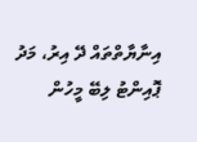އިނާޔާތްތައް ދޭ އިރު، މަދު ޕޮއިންޓު ލިބޭ މީހުން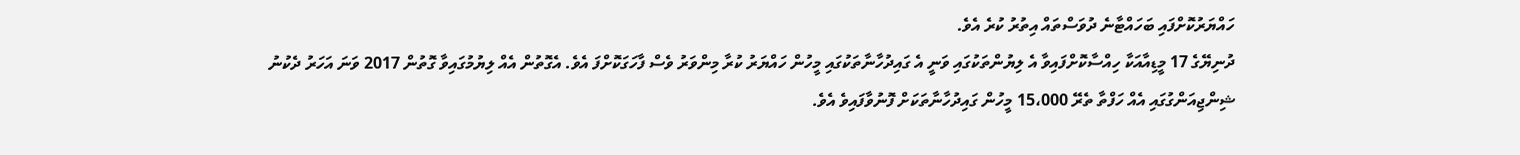ހައްޔަރުކޮށްފައި ބަހައްޓާނެ ދުވަސްތައް އިތުރު ކުރެ އެވެ.
ދުނިޔޭގެ 17 މީޑިއާއަކާ ހިއްސާކޮށްފައިވާ އެ ލިޔުންތަކުގައި ވަނީ އެ ގައިދުހާނާތަކުގައި މީހުން ހައްޔަރު ކުރާ މިންވަރު ވެސް ފާހަގަކޮށްފަ އެވެ. އެގޮތުން އެއް ލިޔުމުގައިވާ ގޮތުން 2017 ވަނަ އަހަރު ދެކުނު ޝިންޖިއަންގުގައި އެއް ހަފްތާ ތެރޭ 15،000 މީހުން ގައިދުހާނާތަކަށް ފޮނުވާފައިވެ އެވެ.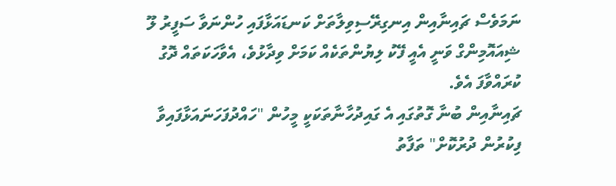ނަމަވެސް ޗައިނާއިން އިނގިރޭސިވިލާތަށް ކަނޑައަޅާފައި ހުންނަވާ ސަފީރު ލޫ ޝިއައޮމިންގް ވަނީ އެއީ ފޭކު ލިޔުންތަކެއް ކަމަށް ވިދާޅުވެ، އެވާހަކަތައް ދޮގު ކުރައްވާފަ އެވެ.
ޗައިނާއިން ބުނާ ގޮތުގައި އެ ގައިދުހާނާތަކަކީ މީހުން "ހައްދުފަހަނައަޅާފައިވާ ފިކުރުން ދުރުކޮށް" ތަފާތު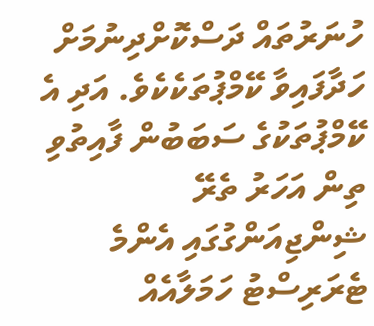ހުނަރުތައް ދަސްކޮށްދިނުމަށް ހަދާފައިވާ ކޭމްޕުތަކެކެވެ. އަދި އެ ކޭމްޕުތަކުގެ ސަބަބުން ފާއިތުވި ތިން އަހަރު ތެރޭ ޝިންޖިއަންގުގައި އެންމެ ޓެރަރިސްޓު ހަމަލާއެއް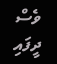ވެސް ދީފައި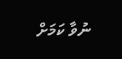ނުވާ ކަމަށް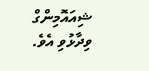ޝިއައޮމިންގް ވިދާޅުވި އެވެ.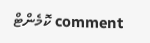comment ކޮމެންޓް